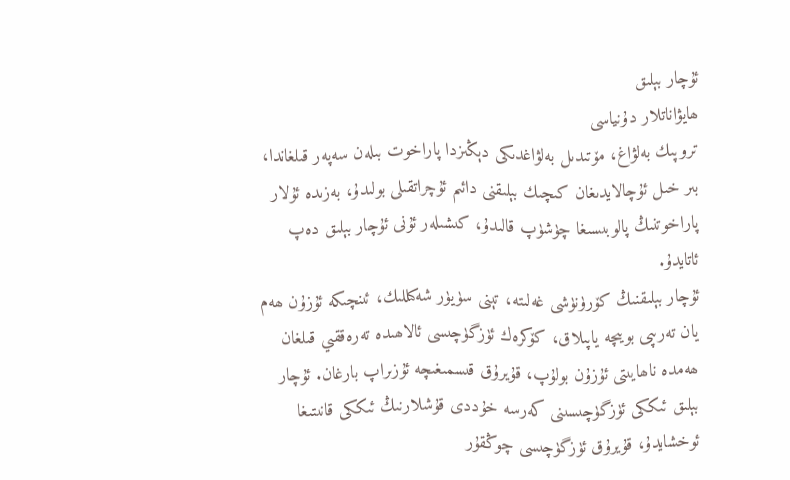ئۇچار بېلىق
ھايۋاناتلار دۇنياسى
تروپىك بەلۋاغ، مۆتىدىل بەلۋاغدىكى دېڭىزدا پاراخوت بىلەن سەپەر قىلغاندا، بىر خىل ئۇچالايدىغان كىچىك بېلىقنى دائىم ئۇچراتقىلى بولىدۇ، بەزىدە ئۇلار پاراخوتنىڭ پالوبىسىغا چۈشۈپ قالىدۇ، كىشىلەر ئۇنى ئۇچار بېلىق دەپ ئاتايدۇ.
ئۇچار بېلىقنىڭ كۆرۈنۈشى غەلىتە، تېنى سۈيۈر شەكىللىك، ئىنچىكە ئۇزۇن ھەم يان تەرىپى بويىچە ياپىلاق، كۆكرەك ئۈزگۈچىسى ئالاھىدە تەرەققىي قىلغان ھەمدە ناھايىتى ئۇزۇن بولۇپ، قۇيرۇق قىسمىغىچە ئۇزىراپ بارغان. ئۇچار بېلىق ئىككى ئۈزگۈچىسىنى كەرسە خۇددى قۇشلارنىڭ ئىككى قانىتىغا ئوخشايدۇ، قۇيرۇق ئۈزگۈچىسى چوڭقۇر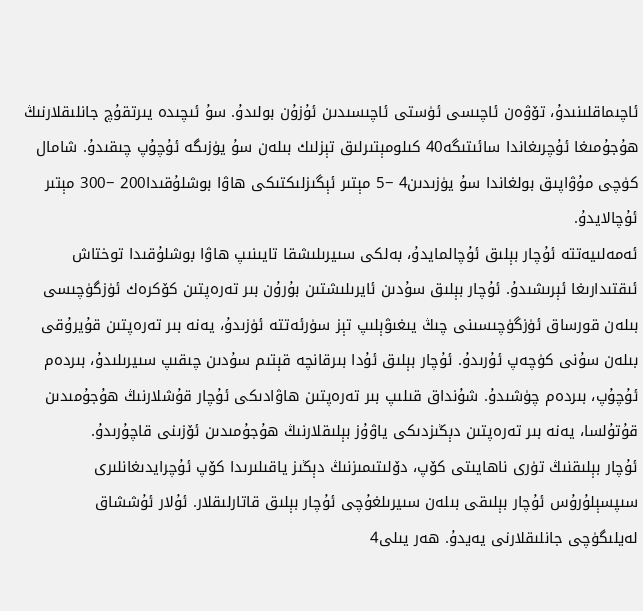ئاچىماقلىنىدۇ، تۆۋەن ئاچىسى ئۈستى ئاچىسىدىن ئۇزۇن بولىدۇ. سۇ ئىچىدە يىرتقۇچ جانلىقلارنىڭ ھۇجۇمىغا ئۇچرىغاندا سائىتىگە40 كىلومېتىرلىق تېزلىك بىلەن سۇ يۈزىگە ئۇچۇپ چىقىدۇ. شامال كۈچى مۇۋاپىق بولغاندا سۇ يۈزىدىن4 −5 مېتىر ئېگىزلىكتىكى ھاۋا بوشلۇقىدا200 −300 مېتىر ئۇچالايدۇ.
ئەمەلىيەتتە ئۇچار بېلىق ئۇچالمايدۇ، بەلكى سىيرىلىشقا تايىنىپ ھاۋا بوشلۇقىدا توختاش ئىقتىدارىغا ئېرىشىدۇ. ئۇچار بېلىق سۇدىن ئايرىلىشتىن بۇرۇن بىر تەرەپتىن كۆكرەك ئۈزگۈچىسى بىلەن قورساق ئۈزگۈچىسىنى چىڭ يىغىۋېلىپ تېز سۈرئەتتە ئۈزىدۇ، يەنە بىر تەرەپتىن قۇيرۇقى بىلەن سۇنى كۈچەپ ئۇرىدۇ. ئۇچار بېلىق ئۇدا بىرقانچە قېتىم سۇدىن چىقىپ سىيرىلىدۇ، بىردەم ئۇچۇپ، بىردەم چۈشىدۇ. شۇنداق قىلىپ بىر تەرەپتىن ھاۋادىكى ئۇچار قۇشلارنىڭ ھۇجۇمىدىن قۇتۇلسا، يەنە بىر تەرەپتىن دېڭىزدىكى ياۋۇز بېلىقلارنىڭ ھۇجۇمىدىن ئۆزىنى قاچۇرىدۇ.
ئۇچار بېلىقنىڭ تۈرى ناھايىتى كۆپ، دۆلىتىمىزنىڭ دېڭىز ياقىلىرىدا كۆپ ئۇچرايدىغانلىرى سىپسېلۇرۇس ئۇچار بېلىقى بىلەن سىيرىلغۇچى ئۇچار بېلىق قاتارلىقلار. ئۇلار ئۇششاق لەيلىگۈچى جانلىقلارنى يەيدۇ. ھەر يىلى4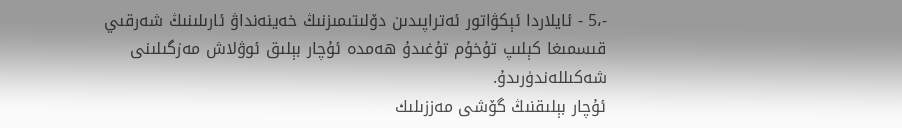-،5 - ئايلاردا ئېكۋاتور ئەتراپىدىن دۆلىتىمىزنىڭ خەينەنداۋ ئارىلىنىڭ شەرقىي قىسمىغا كېلىپ تۇخۇم تۇغىدۇ ھەمدە ئۇچار بېلىق ئوۋلاش مەزگىلىنى شەكىللەندۈرىدۇ.
ئۇچار بېلىقنىڭ گۆشى مەززىلىك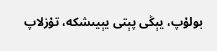بولۇپ، يېڭى پېتى يېيىشكە، تۇزلاپ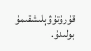قۇرۇتۇۋېلىشقىمۇ بولىدۇ.